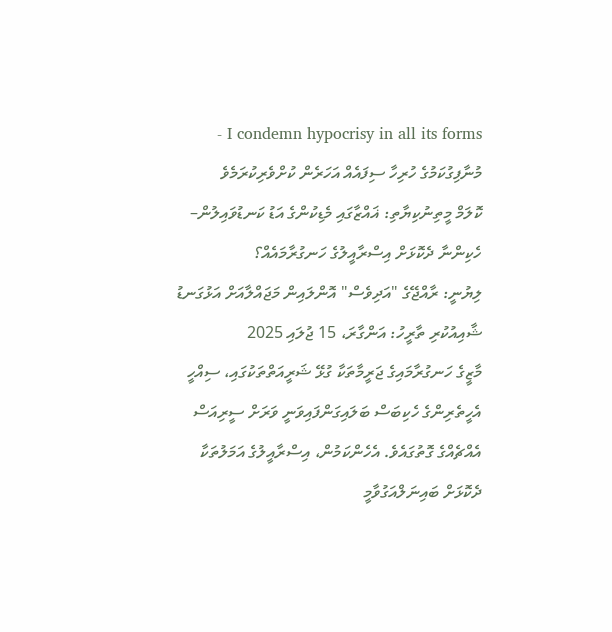I condemn hypocrisy in all its forms - މުނާފިގުކަމުގެ ހުރިހާ ސިފައެއް އަހަރެން ކުށްވެރިކުރަމެވެ
ކޮލަމް މީތިނުކިޔާތި: ޣައްޒާގައި މެޑިކުންގެ އަޑު ކަނޑުވައިލުން– ހެކިންނާ ދެކޮޅަށް އިސްރާއީލުގެ ހަނގުރާމައެއް؟
ލިޔުނީ: ރާއްޖޭގެ "އަދިވެސް" އޮންލައިން މަޖައްލާއަށް އަޅުގަނޑު
ޝާއިއުކުރި ތާރީހު: އަންގާރަ، 15 ޖުލައި 2025
މާޒީގެ ހަނގުރާމައިގެ ޖަރީމާތަކާ ގުޅޭ ޝަރީއަތްތަކުގައި، ސިއްހީ އެހީތެރިންގެ ހެކިބަސް ބަލައިގަންފައިވަނީ ވަރަށް ސީރިއަސް އެއްޗެއްގެ ގޮތުގައެވެ. އެހެންކަމުން، އިސްރާއީލުގެ އަމަލުތަކާ ދެކޮޅަށް ބައިނަލްއަގުވާމީ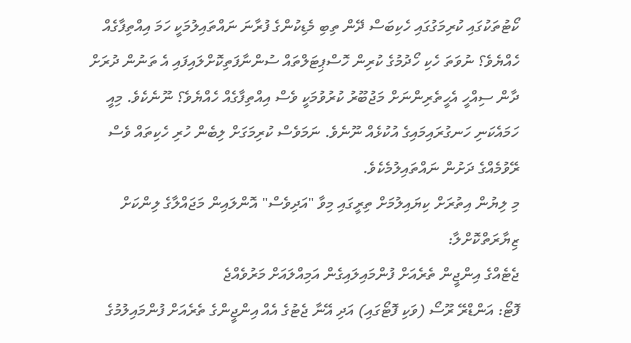ކޯޓުތަކުގައި ކުރިމަގުގައި ހެކިބަސް ދޭން ތިބި މެޑިކުންގެ ފުރާނަ ނައްތައިލުމަކީ ހަމަ އިއްތިފާގެއް ހެއްޔެވެ؟ ނުވަތަ ހެކި ހޯދުމުގެ ކުރިން ހޮސްޕިޓަލްތައް ސުންނާފަތިކޮށްލައިފައި އެ ތަނުން ދުރަށް ދާން ސިއްހީ އެހީތެރިންނަށް މަޖުބޫރު ކުރުވުމަކީ ވެސް އިއްތިފާގެއް ހެއްޔެވެ؟ ނޫނެކެވެ. މިއީ ހަމައެކަނި ހަނގުރައިމައިގެ އުކުޅެއް ނޫނެވެ. ނަމަވެސް ކުރިމަގަށް ލިބެން ހުރި ހެކިތައް ވެސް ރޭވުމެއްގެ ދަށުން ނައްތައިލުމެކެވެ.
މި ލިޔުން އިތުރަށް ކިޔައިލުމަށް ތިރީގައި މިވާ "އަދިވެސް" އޮންލައިން މަޖައްލާގެ ލިންކަށް ޒިޔާރަތްކޮށްލާ:
ޖެޓެއްގެ އިންޖީން ތެރެއަށް ފުންމައިލައިގެން އަމިއްލައަށް މަރުވެއްޖެ
ފޮޓޯ: އަންޑްރޭ ރޫސޯ (ވަކި ފޮޓޯގައި) އަދި އޭނާ ޖެޓުގެ އެއް އިންޖީންގެ ތެރެއަށް ފުންމައިލުމުގެ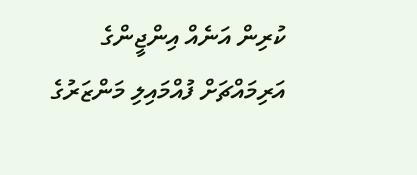ކުރިން އަނެއް އިންޖީންގެ އަރިމައްޗަށް ފުއްމައިލި މަންޒަރުގެ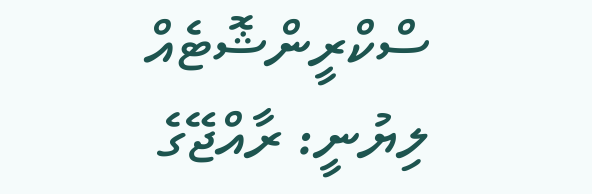ސްކްރީންޝޮޓެއް
ލިޔުނީ: ރާއްޖޭގެ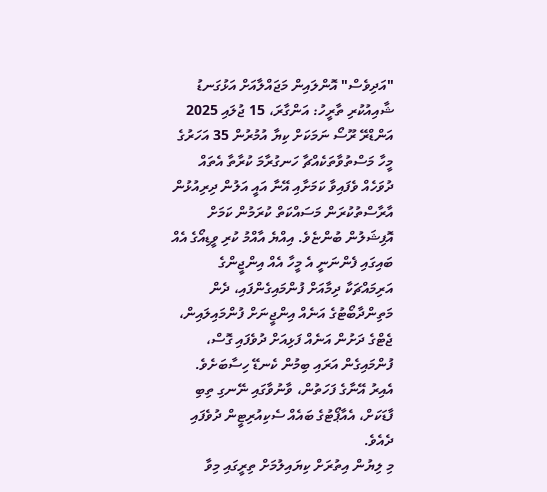"އަދިވެސް" އޮންލައިން މަޖައްލާއަށް އަޅުގަނޑު
ޝާއިއުކުރި ތާރީހު: އަންގާރަ، 15 ޖުލައި 2025
އަންޑްރޭ ރޫސޯ ނަމަކަށް ކިޔާ އުމުރުން 35 އަހަރުގެ މީހާ މަސްތުވާތަކެއްޗާ ހަނގުރާމަ ކުރާތާ އެތައް ދުވަހެއް ވެފައިވާ ކަމަށާއި އޭނާ އައީ އަލުން ދިރިއުޅުން އާރާސްތުކުރަން މަސައްކަތް ކުރަމުން ކަމަށް އޮފިޝަލުން ބުންޏެވެ. އިއްޔެ އާއްމު ކުރި ވީޑިއޯގެ އެއް ބައިގައި ފެންނަނީ އެ މީހާ އެއް އިންޖީންގެ އަރިމައްޗަކާ ދިމާއަށް ފުންމައިގެންފައި، ދެން މަތިންދާބޯޓުގެ އަނެއް އިންޖީނަށް ފުންމައިލައިން، ޖެޓްގެ ދަށުން އަނެއް ފަޅިއަށް ދުވެފައި ގޮސް، ފުންމައިގެން އަރައި ބިމުން ކެނޑޭ ހިސާބަށެވެ. އެއިރު އޭނާގެ ފަހަތުން، ވާނުވާގައި ނޭނގި ތިބި ފާޑަކަށް، އެއާޕޯޓުގެ ބައެއް ސެކިއުރިޓީން ދުވެފައި ދެއެވެ.
މި ލިޔުން އިތުރަށް ކިޔައިލުމަށް ތިރީގައި މިވާ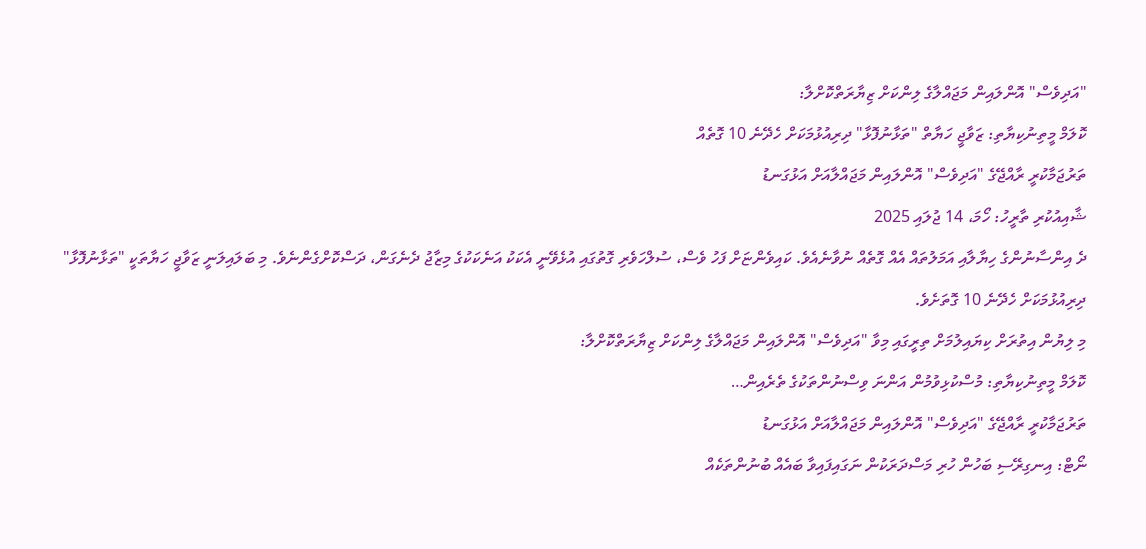"އަދިވެސް" އޮންލައިން މަޖައްލާގެ ލިންކަށް ޒިޔާރަތްކޮށްލާ:
ކޮލަމް މީތިނުކިޔާތި: ޒަވާޖީ ހަޔާތް "ތަޅާނުފޮޅާ" ދިރިއުޅުމަކަށް ހެދޭނެ 10 ގޮތެއް
ތަރުޖަމާކުރީ ރާއްޖޭގެ "އަދިވެސް" އޮންލައިން މަޖައްލާއަށް އަޅުގަނޑު
ޝާއިއުކުރި ތާރީހު: ހޯމަ، 14 ޖުލައި 2025
ދެ އިންސާނުންގެ ހިޔާލާއި އަމަލުތައް އެއް ގޮތެއް ނުވާނެއެވެ. ކައިވެންޏަށް ފަހު ވެސް، ސުލްހަވެރި ގޮތުގައި އުޅެވޭނީ އެކަކު އަނެކަކުގެ މިޒާޖު ދެނެގަން، ދަސްކޮށްގެންނެވެ. މި ބަލައިލަނީ ޒަވާޖީ ހަޔާތަކީ "ތަޅާނުފޮޅާ" ދިރިއުޅުމަކަށް ހެދޭނެ 10 ގޮތަށެވެ.
މި ލިޔުން އިތުރަށް ކިޔައިލުމަށް ތިރީގައި މިވާ "އަދިވެސް" އޮންލައިން މަޖައްލާގެ ލިންކަށް ޒިޔާރަތްކޮށްލާ:
ކޮލަމް މީތިނުކިޔާތި: މުސްކުޅިވުމުން އަންނަ ވިސްނުންތަކުގެ ތެރެއިން…
ތަރުޖަމާކުރީ ރާއްޖޭގެ "އަދިވެސް" އޮންލައިން މަޖައްލާއަށް އަޅުގަނޑު
ނޯޓް: އިނގިރޭސި ބަހުން ހުރި މަސްދަރަކުން ނަގައިފައިވާ ބައެއް ބުނުންތަކެއް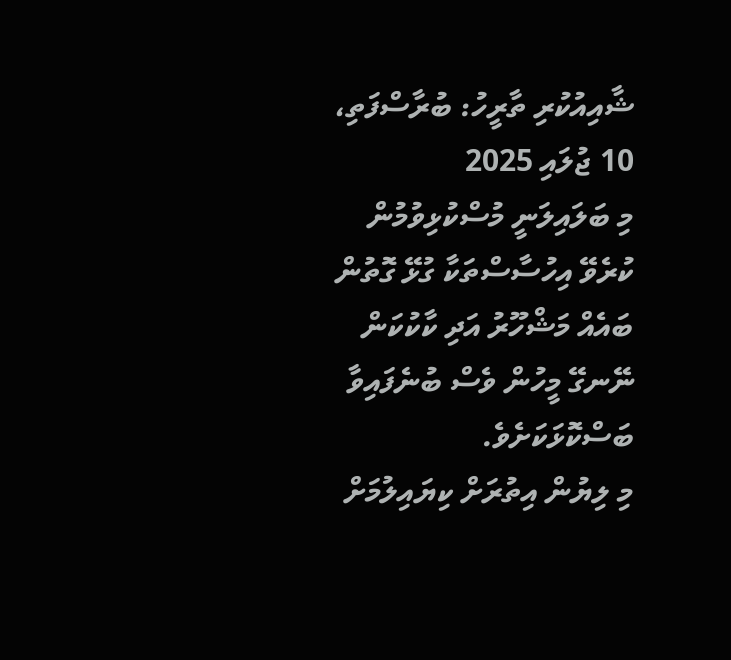ޝާއިއުކުރި ތާރީހު: ބުރާސްފަތި، 10 ޖުލައި 2025
މި ބަލައިލަނީ މުސްކުޅިވުމުން ކުރެވޭ އިހުސާސްތަކާ ގުޅޭ ގޮތުން ބައެއް މަޝްހޫރު އަދި ކާކުކަން ނޭނގޭ މީހުން ވެސް ބުނެފައިވާ ބަސްކޮޅަކަށެވެ.
މި ލިޔުން އިތުރަށް ކިޔައިލުމަށް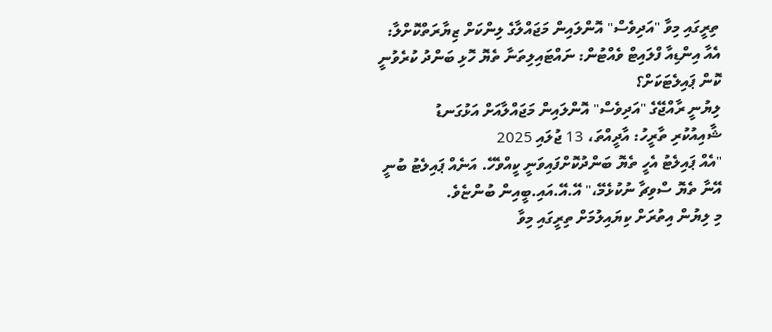ތިރީގައި މިވާ "އަދިވެސް" އޮންލައިން މަޖައްލާގެ ލިންކަށް ޒިޔާރަތްކޮށްލާ:
އެއާ އިންޑިއާ ފްލައިޓް ވެއްޓުން: ނައްޓައިލިތަނާ ތެޔޮ ހޮޅި ބަންދު ކުރެވުނީ ކޮން ޕައިލެޓަކަށް؟
ލިޔުނީ ރާއްޖޭގެ "އަދިވެސް" އޮންލައިން މަޖައްލާއަށް އަޅުގަނޑު
ޝާއިއުކުރި ތާރީހު: އާދީއްތަ، 13 ޖުލައި 2025
"އެއް ޕައިލެޓު އެހީ ތެޔޮ ބަންދުކޮށްފައިވަނީ ކީއްވެހޭ. އަނެއް ޕައިލެޓު ބުނީ އޭނާ ތެޔޮ ސްވިޗާ ނުކުޅެމޭ،" އޭ.އޭ.އައި.ބީއިން ބުންޏެވެ.
މި ލިޔުން އިތުރަށް ކިޔައިލުމަށް ތިރީގައި މިވާ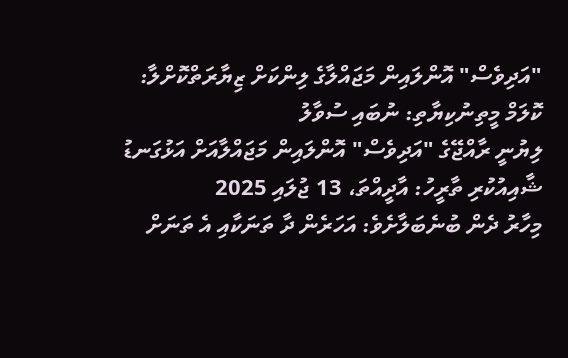"އަދިވެސް" އޮންލައިން މަޖައްލާގެ ލިންކަށް ޒިޔާރަތްކޮށްލާ:
ކޮލަމް މީތިނުކިޔާތި: ނުބައި ސުވާލު
ލިޔުނީ ރާއްޖޭގެ "އަދިވެސް" އޮންލައިން މަޖައްލާއަށް އަޅުގަނޑު
ޝާއިއުކުރި ތާރީހު: އާދީއްތަ، 13 ޖުލައި 2025
މިހާރު ދެން ބުނެބަލާށެވެ: އަހަރެން ދާ ތަނަކާއި އެ ތަނަށް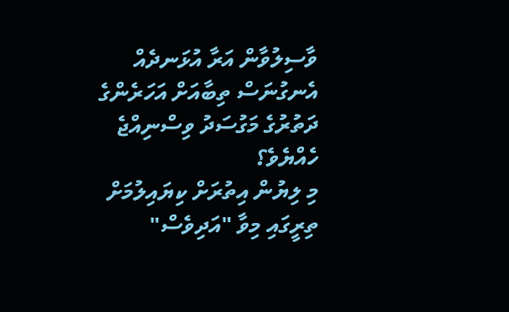ވާސިލުވާން އަރާ އުޅަނދެއް އެނގުނަސް ތިބާއަށް އަހަރެންގެ ދަތުރުގެ މަގުސަދު ވިސްނިއްޖެ ހެއްޔެވެ؟
މި ލިޔުން އިތުރަށް ކިޔައިލުމަށް ތިރީގައި މިވާ "އަދިވެސް"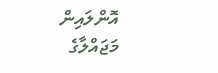އޮންލައިން މަޖައްލާގެ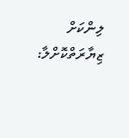ލިންކަށް ޒިޔާރަތްކޮށްލާ: